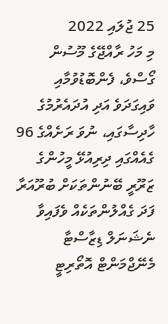25 ޖުލައި 2022
މި މަހު ރާއްޖޭގެ މޫސުން ގޯސްވެ، ފެންބޮޑުވުމާއި ވައިގަދަވެ އަދި އުދައެރުމުގެ ހާދިސާގައި، ނުވަ ރަށެއްގެ 96 ގެއެއްގައި ދިރިއުޅޭ މީހުންގެ ޒަރޫރީ ބޭނުންތަކަށް ބުރޫއަރާ ފަދަ ގެއްލުންތަކެއް ވެފައިވާ ނެޝަނަލް ޑިޒާސްޓާ މެނޭޖްމަންޓް އޮތޯރިޓީ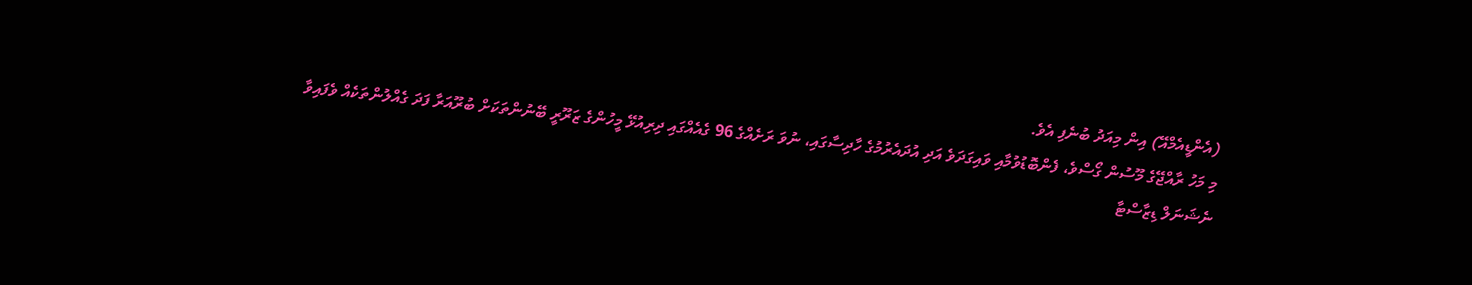(އެންޑީއެމްއޭ) އިން މިއަދު ބުނެފި އެވެ.
މި މަހު ރާއްޖޭގެ މޫސުން ގޯސްވެ، ފެންބޮޑުވުމާއި ވައިގަދަވެ އަދި އުދައެރުމުގެ ހާދިސާގައި، ނުވަ ރަށެއްގެ 96 ގެއެއްގައި ދިރިއުޅޭ މީހުންގެ ޒަރޫރީ ބޭނުންތަކަށް ބުރޫއަރާ ފަދަ ގެއްލުންތަކެއް ވެފައިވާ ނެޝަނަލް ޑިޒާސްޓާ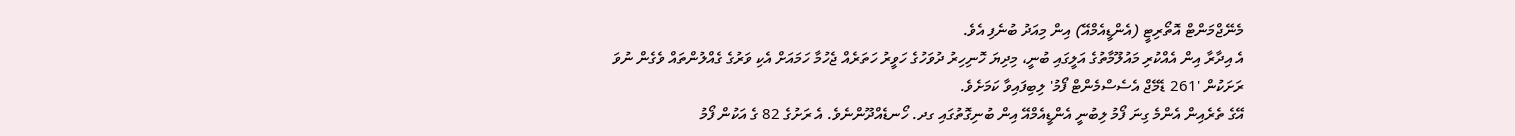މެނޭޖްމަންޓް އޮތޯރިޓީ (އެންޑީއެމްއޭ) އިން މިއަދު ބުނެފި އެވެ.
އެ އިދާރާ އިން އެއްކުރި މައުލޫމާތުގެ އަލީގައި ބުނީ، މިދިޔަ ހޮނިހިރު ދުވަހުގެ ހަވީރު ހަތަރެއް ޖެހުމާ ހަމައަށް އެކި ވަރުގެ ގެއްލުންތައް ވެގެން ނުވަ ރަށަކުން '261 ޑެމޭޖް އެސެސްމެންޓް ފޯމު' ލިބިފައިވާ ކަމަށެވެ.
އޭގެ ތެރެއިން އެންމެ ގިނަ ފޯމު ލިބުނީ އެންޑީއެމްއޭ އިން ބުނިގޮތުގައި ގދ. ހޯނޑެއްދޫންނެވެ. އެ ރަށުގެ 82 ގެ އަކުން ފޯމު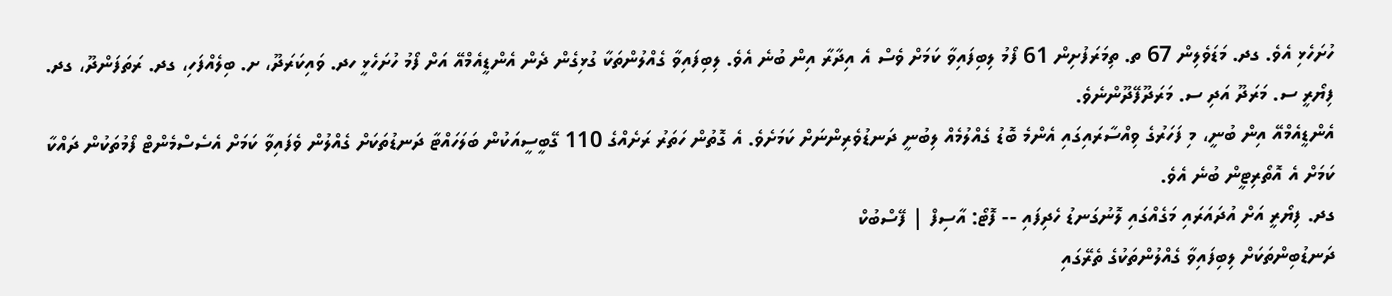ހުށަހެޅި އެވެ. ގދ. މަޑަވެލިން 67 ތ. ތިމަރަފުށިން 61 ފޯމު ލިބިފައިވާ ކަމަށް ވެސް އެ އިދާރާ އިން ބުނެ އެވެ. ލިބިފައިވާ ގެއްލުންތަކާ ގުޅިގެން ދެން އެންޑީއެމްއޭ އަށް ފޯމު ހުށަހެޅީ ހދ. ވައިކަރަދޫ، ށ. ބިލެއްފަހި، ގދ. ރަތަފަންދޫ، ގދ. ފިޔޯރީ ސ. މަރަދޫ އަދި ސ. މަރަދޫފޭދޫންނެވެ.
އެންޑީއެމްއޭ އިން ބުނީ، މި ފަހަރުގެ ވިއްސާރައިގައި އެންމެ ބޮޑު ގެއްލުމެއް ލިބުނީ ދަނޑުވެރިންނަށް ކަމަށެވެ. އެ ގޮތުން ހަތަރު ރަށެއްގެ 110 ގޭބީސީއަކުން ބަލަހައްޓާ ދަނޑުތަކަށް ގެއްލުން ވެފައިވާ ކަމަށް އެސެސްމެންޓް ފޯމުތަކުން ދައްކާ ކަމަށް އެ އޮތޯރިޓީން ބުނެ އެވެ.
ގދ. ފިޔޯރީ އަށް އުދައަރައި މަގެއްގައި ލޮނުގަނޑު ހެދިފައި -- ފޮޓޯ: އާސިފް | ފޭސްބުކް
ދަނޑުބިންތަކަށް ލިބިފައިވާ ގެއްލުންތަކުގެ ތެރޭގައި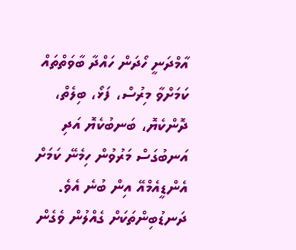އާމްދަނީ ހޯދަން ހައްދާ ބާވަތްތައް ކަމަށްވާ މިރުސް، ފަޅޯ، ބިލެތް، ދޮންކެޔޮ، ބަނބުކެޔޮ އަދި އަނބުގަސް މަރުވުން ހިމެނޭ ކަމަށް އެންޑީއެމްއޭ އިން ބުނެ އެވެ. ދަނޑުބިންތަކަށް ގެއްލުން ވެގެން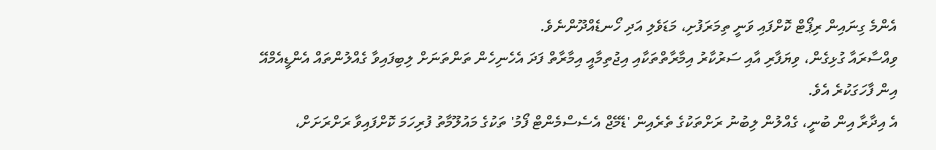އެންމެ ގިނައިން ރިޕޯޓް ކޮށްފައި ވަނީ ތިމަރަފުށި، މަޑަވެލި އަދި ހޯނޑެއްދޫންނެވެ.
ވިއްސާރައާ ގުޅިގެން، ވިޔަފާރި އާއި ސަރުކާރު އިމާރާތްތަކާއި އިޖުތިމާއީ އިމާރާތް ފަދަ އެހެނިހެން ތަންތަނަށް ލިބިފައިވާ ގެއްލުންތައް އެންޑީއެމްއޭ އިން ފާހަގަކުރެ އެވެ.
އެ އިދާރާ އިން ބުނީ، ގެއްލުން ލިބުނު ރަށްތަކުގެ ތެރެއިން 'ޑެމޭޖް އެސެސްމެންޓް ފޯމު' ތަކުގެ މައުލޫމާތު ފުރިހަމަ ކޮށްފައިވާ ރަށްރަށަށް،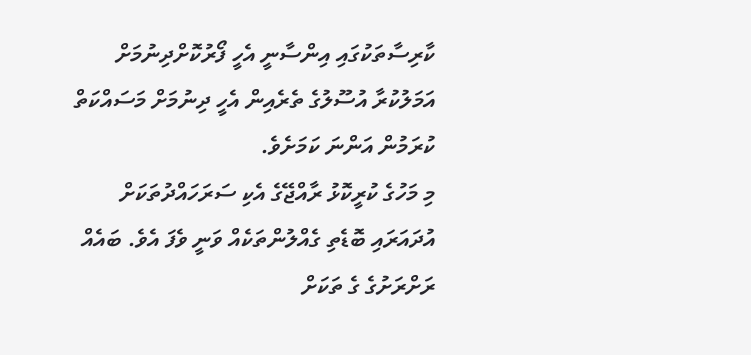ކާރިސާތަކުގައި އިންސާނީ އެހީ ފޯރުކޮށްދިނުމަށް އަމަލުކުރާ އުސޫލުގެ ތެރެއިން އެހީ ދިނުމަށް މަސައްކަތް ކުރަމުން އަންނަ ކަމަށެވެ.
މި މަހުގެ ކުރީކޮޅު ރާއްޖޭގެ އެކި ސަރަހައްދުތަކަށް އުދައަރައި ބޮޑެތި ގެއްލުންތަކެއް ވަނީ ވެފަ އެވެ. ބައެއް ރަށްރަށުގެ ގެ ތަކަށް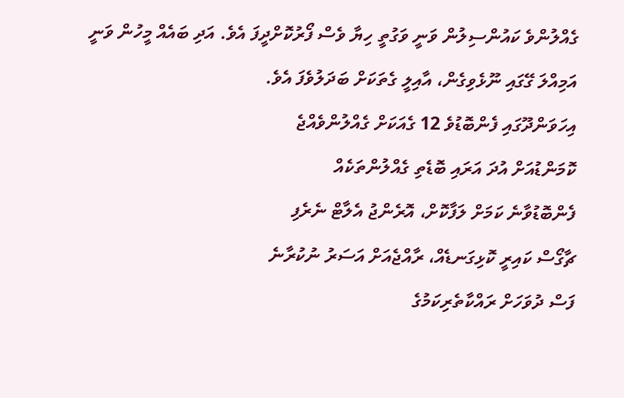ގެއްލުންވެ ކައުންސިލުން ވަނީ ވަގުތީ ހިޔާ ވެސް ފޯރުކޮށްދީފަ އެވެ. އަދި ބައެއް މީހުން ވަނީ އަމިއްލަ ގޭގައި ނޫޅެވިގެން، އާއިލީ ގެތަކަށް ބަދަލުވެފަ އެވެ.
އިހަވަންދޫގައި ފެންބޮޑުވެ 12 ގެއަކަށް ގެއްލުންވެއްޖެ
ކޮމަންޑުއަށް އުދަ އަރައި ބޮޑެތި ގެއްލުންތަކެއް
ފެންބޮޑުވާނެ ކަމަށް ލަފާކޮށް، އޮރެންޖު އެލާޓް ނެރެފި
ޗާގޯސް ކައިރީ ކޮޅިގަނޑެއް، ރާއްޖެއަށް އަސަރު ނުކުރާނެ
ފަސް ދުވަހަށް ރައްކާތެރިކަމުގެ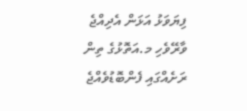ފިޔަވަޅު އަޅަން އެދިއްޖެ
ވާރޭވެހި މ.އަތޮޅުގެ ތިން ރަށެއްގައި ފެންބޮޑުވެއްޖެ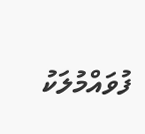ފުވައްމުލަކު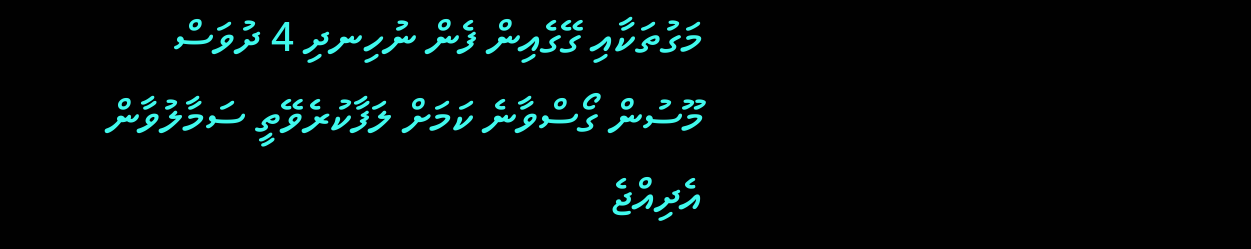މަގުތަކާއި ގޭގެއިން ފެން ނުހިނދި 4 ދުވަސް
މޫސުން ގޯސްވާނެ ކަމަށް ލަފާކުރެވޭތީ ސަމާލުވާން އެދިއްޖެ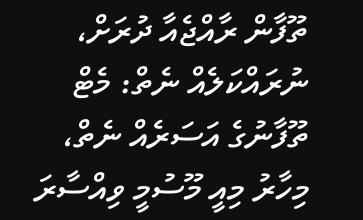ތޫފާން ރާއްޖެއާ ދުރަށް، ނުރައްކަލެއް ނެތް: މެޓް
ތޫފާނުގެ އަސަރެއް ނެތް، މިހާރު މިއީ މޫސުމީ ވިއްސާރަ